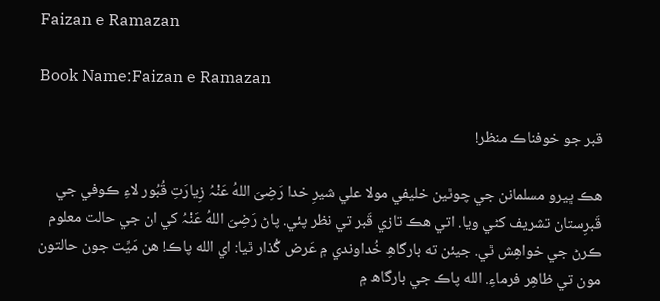Faizan e Ramazan

Book Name:Faizan e Ramazan

قبر جو خوفناڪ منظر!

هڪ ڀيرو مسلمانن جي چوٿين خليفي مولا علي شيرِ خدا رَضِیَ اللهُ عَنْہُ زِيارَتِ قُبُور لاءِ ڪوفي جي قَبرِستان تشريف کڻي ويا. اتي هڪ تازي قَبر تي نظر پئي. پاڻ رَضِیَ اللهُ عَنْہُ کي ان جي حالت معلوم ڪرڻ جي خواهِش ٿي. جيئن ته بارگاھِ خُداوندي ۾ عَرض گُذار ٿيا: اي الله پاڪ! هن مَيِّت جون حالتون مون تي ظاهِر فرماءِ. الله پاڪ جي بارگاھ ۾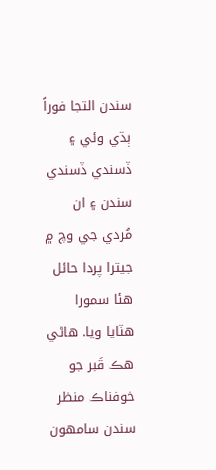سندن التجا فوراً ٻڌي وئي ۽ ڏسندي ڏسندي سندن ۽ ان مُردي جي وچ ۾ جيترا پردا حائل هئا سمورا هٽايا ويا. هاڻي هڪ قَبر جو خوفناڪ منظر سندن سامهون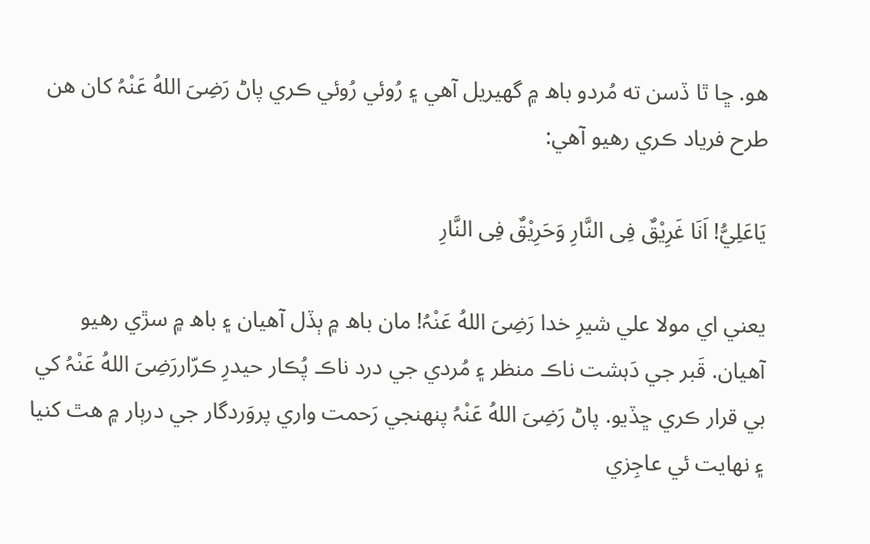هو. ڇا ٿا ڏسن ته مُردو باھ ۾ گهيريل آهي ۽ رُوئي رُوئي ڪري پاڻ رَضِیَ اللهُ عَنْہُ کان هن طرح فرياد ڪري رهيو آهي:

يَاعَلِيُّ! اَنَا غَرِيْقٌ فِی النَّارِ وَحَرِيْقٌ فِی النَّارِ

يعني اي مولا علي شيرِ خدا رَضِیَ اللهُ عَنْہُ! مان باھ ۾ ٻڏل آهيان ۽ باھ ۾ سڙي رهيو آهيان. قَبر جي دَہشت ناڪ منظر ۽ مُردي جي درد ناڪ پُڪار حيدرِ ڪرّاررَضِیَ اللهُ عَنْہُ کي بي قرار ڪري ڇڏيو. پاڻ رَضِیَ اللهُ عَنْہُ پنهنجي رَحمت واري پروَردگار جي درٻار ۾ هٿ کنيا ۽ نهايت ئي عاجِزي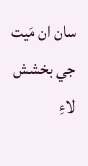سان ان مَيت جي بخشش لاءِ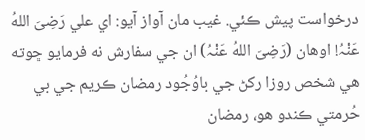درخواست پيش ڪئي. غيب مان آواز آيو: اي علي رَضِیَ اللهُ عَنْہُ! اوهان (رَضِیَ اللهُ عَنْہُ) ان جي سفارش نه فرمايو ڇوته هي شخص روزا رکڻ جي باوُجُود رمضان ڪريم جي بي حُرمتي ڪندو هو، رمضان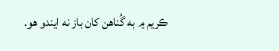ڪريم ۾ به گُناهن کان باز نه ايندو هو.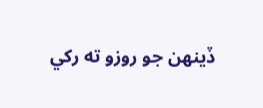ڏينهن جو روزو ته رکي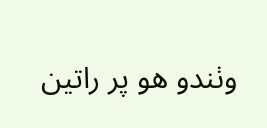وٺندو هو پر راتين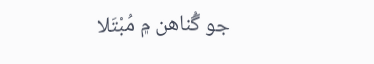جو گُناهن ۾ مُبْتَلا